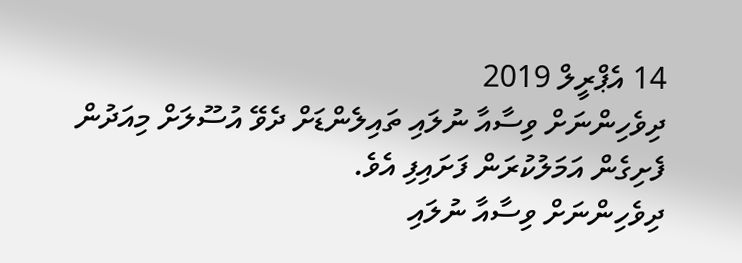14 އެޕްރީލް 2019
ދިވެހިންނަށް ވިސާއާ ނުލައި ތައިލެންޑަށް ދެވޭ އުސޫލަށް މިއަދުން ފެށިގެން އަމަލުކުރަން ފަށައިފި އެވެ.
ދިވެހިންނަށް ވިސާއާ ނުލައި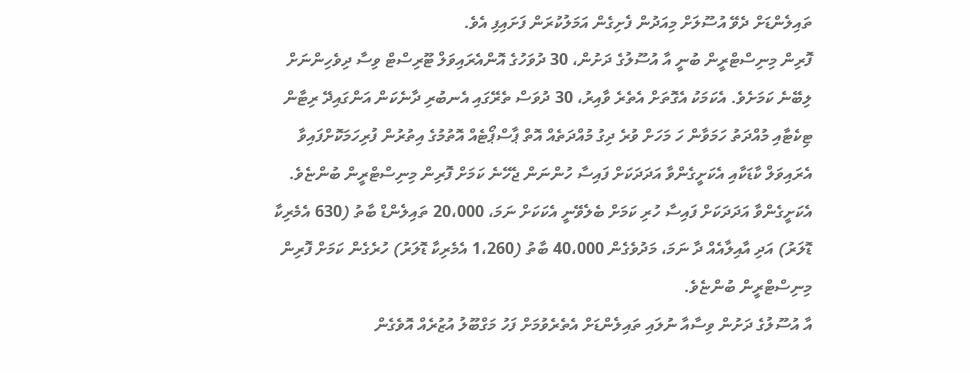ތައިލެންޑަށް ދެވޭ އުސޫލަށް މިއަދުން ފެށިގެން އަމަލުކުރަން ފަށައިފި އެވެ.
ފޮރިން މިނިސްޓްރީން ބުނީ އާ އުސޫލުގެ ދަށުން، 30 ދުވަހުގެ އޮންއެރައިވަލް ޓޫރިސްޓް ވިސާ ދިވެހިންނަށް ލިބޭނެ ކަމަށެވެ. އެކަމަކު އެގޮތަށް އެތެރެ ވާއިރު، 30 ދުވަސް ތެރޭގައި އެނބުރި ދާނެކަން އަންގައިދޭ ރިޓާން ޓިކެޓާއި މުއްދަތު ހަމަވާން ހަ މަހަށް ވުރެ ދިގު މުއްދަތެއް އޮތް ޕާސްޕޯޓެއް އޮތުމުގެ އިތުރުން ފުރިހަމަކޮށްފައިވާ އެރައިވަލް ކާޑަކާއި އެކަށީގެންވާ އަދަދަކަށް ފައިސާ ހުންނަން ޖެހޭނެ ކަމަށް ފޮރިން މިނިސްޓްރީން ބުންޏެވެ.
އެކަށީގެންވާ އަދަދަކަށް ފައިސާ ހުރި ކަމަށް ބެލެވޭނީ އެކަކަށް ނަމަ، 20،000 ތައިލެންޑް ބާތު (630 އެމެރިކާ ޑޮލަރު) އަދި އާއިލާއެއް ދާ ނަމަ، މަދުވެގެން 40،000 ބާތު (1،260 އެމެރިކާ ޑޮލަރު) ހުރެގެން ކަމަށް ފޮރިން މިނިސްޓްރީން ބުންޏެވެ.
އާ އުސޫލުގެ ދަށުން ވިސާއާ ނުލައި ތައިލެންޑަށް އެތެރެވުމަށް ފަހު މަގްބޫލު އުޒުރެއް އޮވެގެން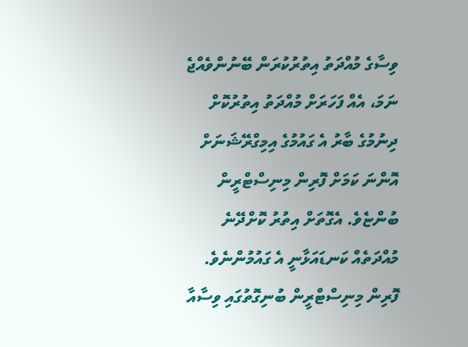ވިސާގެ މުއްދަތު އިތުރުކުރަން ބޭނުންވެއްޖެ ނަމަ، އެއް ފަހަރަށް މުއްދަތު އިތުރުކޮށް ދިނުމުގެ ބާރު އެ ގައުމުގެ އިމިގްރޭޝަނަށް އޮންނަ ކަމަށް ފޮރިން މިނިސްޓްރީން ބުންޏެވެ. އެގޮތަށް އިތުރު ކޮށްދޭނެ މުއްދަތެއް ކަނޑައަޅާނީ އެ ގައުމުންނެވެ.
ފޮރިން މިނިސްޓްރީން ބުނިގޮތުގައި ވިސާއާ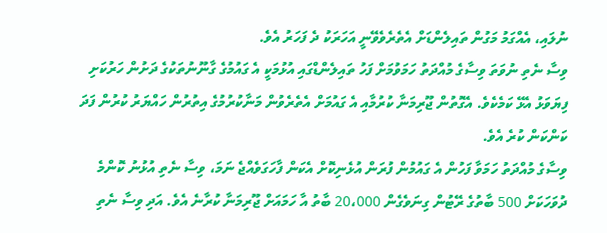ނުލައި، އެއްގަމު މަގުން ތައިލެންޑަށް އެތެރެވެވޭނީ އަހަރަކު ދެ ފަހަރު އެވެ.
ވިސާ ނެތި ނުވަތަ ވިސާގެ މުއްދަތު ހަމަވުމަށް ފަހު ތައިލެންޑްގައި އުޅުމަކީ އެ ގައުމުގެ ގާނޫނުތަކުގެ ދަށުން ހަރުކަށި ފިޔަވަޅު އެޅޭ ކަމެކެވެ. އެގޮތުން ޖޫރިމަނާ ކުރުމާއި އެ ގައުމަށް އެތެރެވުން މަނާކުރުމުގެ އިތުރުން ހައްޔަރު ކުރުން ފަދަ ކަންކަން ކުރެ އެވެ.
ވިސާގެ މުއްދަތު ހަމަވާ ފަހުން އެ ގައުމުން ފުރަން އުޅެނިކޮށް އެކަން ފާހަގަވެއްޖެ ނަމަ، ވިސާ ނެތި އުޅުނު ކޮންމެ ދުވަހަކަށް 500 ބާތުގެ ރޭޓުން ގިނަވެގެން 20،000 ބާތު އާ ހަމައަށް ޖޫރިމަނާ ކުރާނެ އެވެ. އަދި ވިސާ ނެތި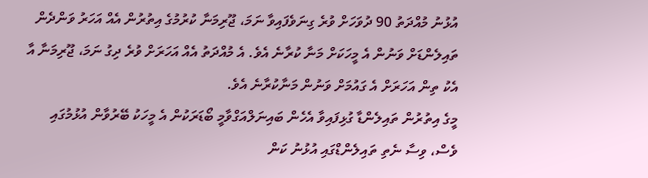އުޅުނު މުއްދަތު 90 ދުވަހަށް ވުރެ ގިނަވެފައިވާ ނަމަ، ޖޫރިމަނާ ކުރުމުގެ އިތުރުން އެއް އަހަރު ވަންދެން ތައިލެންޑަށް ވަނުން އެ މީހަކަށް މަނާ ކުރާނެ އެވެ. އެ މުއްދަތު އެއް އަހަރަށް ވުރެ ދިގު ނަމަ، ޖޫރިމަނާ އާ އެކު ތިން އަހަރަށް އެ ގައުމަށް ވަނުން މަނާކުރާނެ އެވެ.
މީގެ އިތުރުން ތައިލެންޑާ ގުޅިފައިވާ އެހެން ބައިނަލްއަގްވާމީ ބޯޑަރަކުން އެ މީހަކު ބޭރުވާން އުޅުމުގައި ވެސް، ވިސާ ނެތި ތައިލެންޑްގައި އުޅުނު ކަން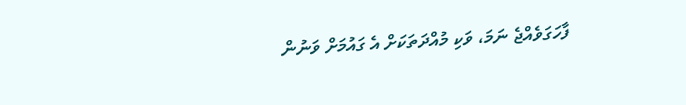ފާހަގަވެއްޖެ ނަމަ، ވަކި މުއްދަތަކަށް އެ ގައުމަށް ވަނުން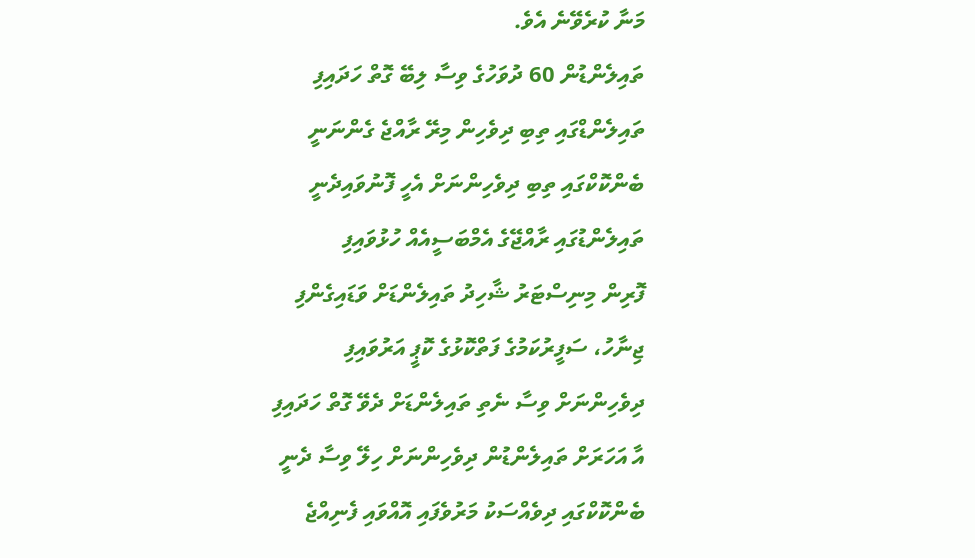މަނާ ކުރެވޭނެ އެވެ.
ތައިލެންޑުން 60 ދުވަހުގެ ވިސާ ލިބޭ ގޮތް ހަދައިފި
ތައިލެންޑްގައި ތިބި ދިވެހިން މިރޭ ރާއްޖެ ގެންނަނީ
ބެންކޮކްގައި ތިބި ދިވެހިންނަށް އެހީ ފޮނުވައިދެނީ
ތައިލެންޑުގައި ރާއްޖޭގެ އެމްބަސީއެއް ހުޅުވައިފި
ފޮރިން މިނިސްޓަރު ޝާހިދު ތައިލެންޑަށް ވަޑައިގެންފި
ޖިނާހު، ސަފީރުކަމުގެ ފަތްކޮޅުގެ ކޮޕީ އަރުވައިފި
ދިވެހިންނަށް ވިސާ ނެތި ތައިލެންޑަށް ދެވޭ ގޮތް ހަދައިފި
އާ އަހަރަށް ތައިލެންޑުން ދިވެހިންނަށް ހިލޭ ވިސާ ދެނީ
ބެންކޮކްގައި ދިވެއްސަކު މަރުވެފައި އޮއްވައި ފެނިއްޖެ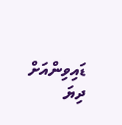ޑައިވިންއަށް ދިޔަ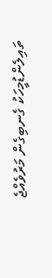ތައިލެންޑުމީހަކު ގެނބިގެން މަރުވެއްޖެ